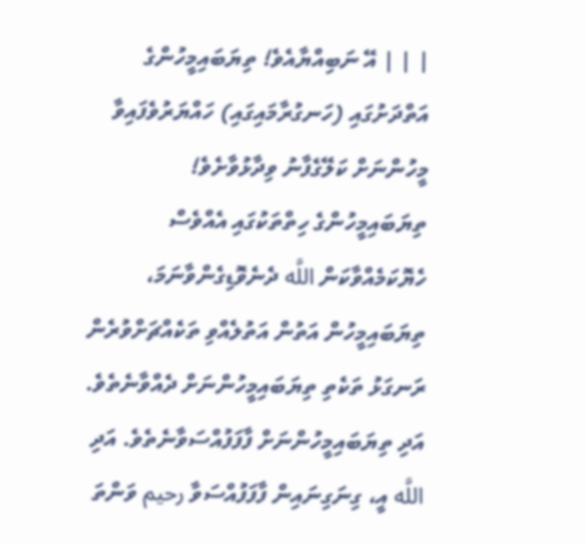| | | އޭ ނަބިއްޔާއެވެ! ތިޔަބައިމީހުންގެ އަތްދަށުގައި (ހަނގުރާމައިގައި) ހައްޔަރުވެފައިވާ މީހުންނަށް ކަލޭގެފާނު ވިދާޅުވާށެވެ! ތިޔަބައިމީހުންގެ ހިތްތަކުގައި އެއްވެސް ހެޔޮކަމެއްވާކަން اللَّه ދެނެވޮޑިގެންވާނަމަ، ތިޔަބައިމީހުން އަތުން އަތުލެއްވި ތަކެއްޗަށްވުރެން ރަނގަޅު ތަކެތި ތިޔަބައިމީހުންނަށް ދެއްވާނެތެވެ. އަދި ތިޔަބައިމީހުންނަށް ފާފަފުއްސަވާނެތެވެ. އަދި اللَّه އީ، ގިނަގިނައިން ފާފަފުއްސަވާ رحيم ވަންތަ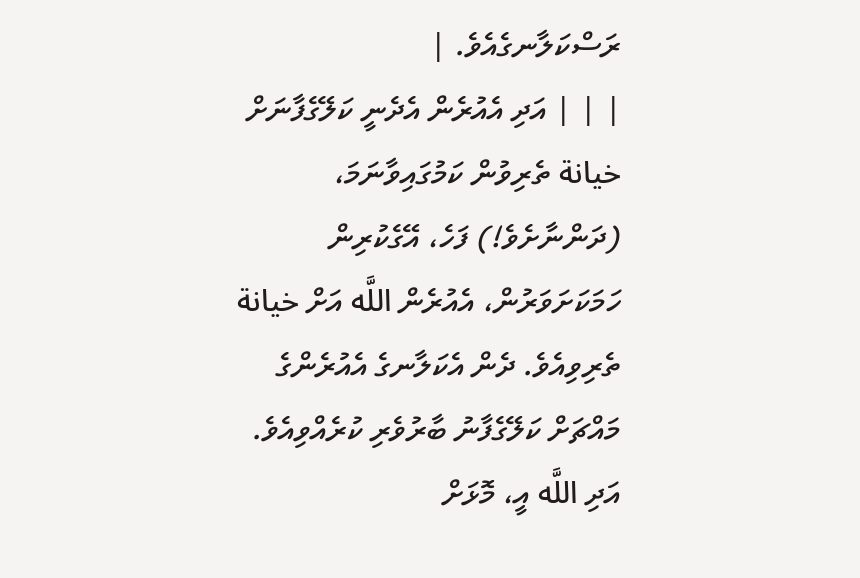ރަސްކަލާނގެއެވެ. |
| | | އަދި އެއުރެން އެދެނީ ކަލޭގެފާނަށް خيانة ތެރިވުން ކަމުގައިވާނަމަ، (ދަންނާށެވެ!) ފަހެ، އޭގެކުރިން ހަމަކަށަވަރުން، އެއުރެން اللَّه އަށް خيانة ތެރިވިއެވެ. ދެން އެކަލާނގެ އެއުރެންގެ މައްޗަށް ކަލޭގެފާނު ބާރުވެރި ކުރެއްވިއެވެ. އަދި اللَّه އީ، މޮޅަށް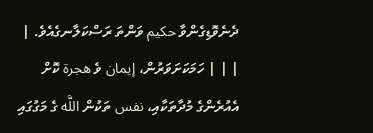ދެނެވޮޑިގެންވާ حكيم ވަންތަ ރަސްކަލާނގެއެވެ. |
| | | ހަމަކަށަވަރުން، إيمان ވެ هجرة ކޮށް އެއުރެންގެ މުދާތަކާއި، نفس ތަކުން اللَّه ގެ މަގުގައި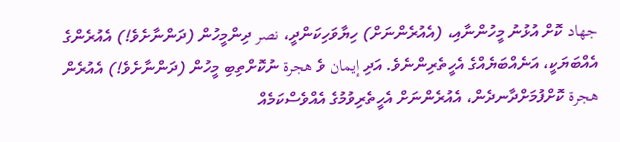جهاد ކޮށް އުޅުނު މީހުންނާއި، (އެއުރެންނަށް) ހިޔާވަހިކަންދީ، نصر ދިންމީހުން (ދަންނާށެވެ!) އެއުރެންގެ އެއްބަޔަކީ، އަނެއްބަޔެއްގެ އެހީތެރިންނެވެ. އަދި إيمان ވެ هجرة ނުކޮށްތިބި މީހުން (ދަންނާށެވެ!) އެއުރެން هجرة ކޮށްފުމަށްދާނދެން، އެއުރެންނަށް އެހީތެރިވުމުގެ އެއްވެސްކަމެއް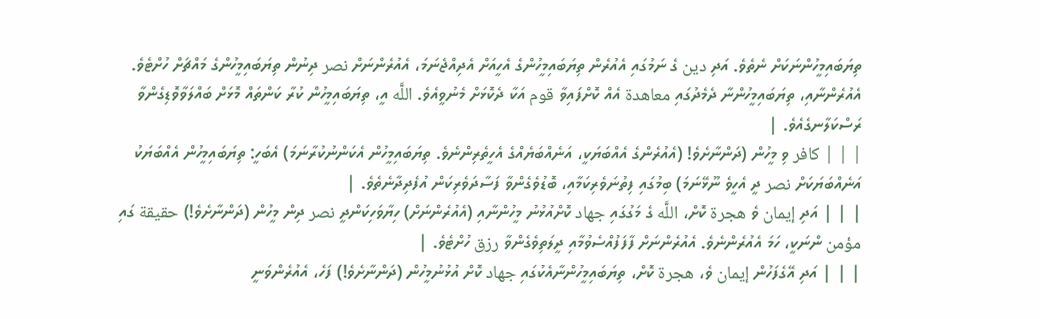ތިޔަބައިމީހުންނަކަށް ނެތެވެ. އަދި دين ގެ ނަމުގައި އެއުރެން ތިޔަބައިމީހުންގެ އެހީއަށް އެދިއްޖެނަމަ، އެއުރެންނަށް نصر ދިނުން ތިޔަބައިމީހުންގެ މައްޗަށް ހުށްޓެވެ. އެއުރެންނާއި، ތިޔަބައިމީހުންނާ ދެމެދުގައި معاهدة އެއް ކޮށްފައިވާ قوم އަކާ ދެކޮޅަށް މެނުވީއެވެ. اللَّه އީ، ތިޔަބައިމީހުން ކުރާ ކަންތައް މޮޅަށް ބައްލަވާވޮޑިގެންވާ ރަސްކަލާނގެއެވެ. |
| | | كافر ވި މީހުން (ދަންނާށެވެ! (އެއުރެންގެ އެއްބަޔަކީ، އަނެއްބަޔެއްގެ އެހީތެރިންނެވެ. ތިޔަބައިމީހުން އެކަންނުކުރާނަމަ) އެބަހީ: ތިޔަބައިމީހުން އެއްބަޔަކު އަނެއްބަޔަކަށް نصر ދީ އެހީވެ ނޫޅޭނަމަ) ބިމުގައި ފިތުނަވެރިކަމާއި، ބޮޑުވެގެންވާ ފަސާދަވެރިކަން އުފެދިދާނެތެވެ. |
| | | އަދި إيمان ވެ هجرة ކޮށް، اللَّه ގެ މަގުގައި جهاد ކޮށްއުޅުނު މީހުންނާއި (އެއުރެންނަށް) ހިޔާވަހިކަންދީ نصر ދިން މީހުން (ދަންނާށެވެ!) حقيقة ގައި مؤمن ންނަކީ، ހަމަ އެއުރެންނެވެ. އެއުރެންނަށް ފާފަފުއްސެވުމާއި ދީލަތިވެގެންވާ رزق ހުށްޓެވެ. |
| | | އަދި އޭގެފަހުން إيمان ވެ، هجرة ކޮށް، ތިޔަބައިމީހުންނާއެކުގައި جهاد ކޮށް އުޅުނުމީހުން (ދަންނާށެވެ!) ފަހެ، އެއުރެންވަނީ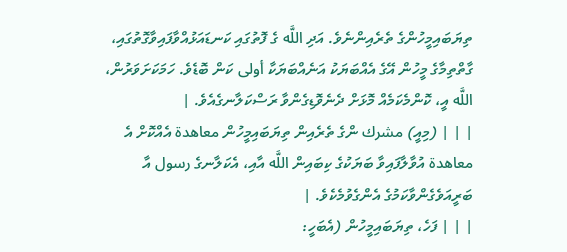ތިޔަބައިމީހުންގެ ތެރެއިންނެވެ. އަދި اللَّه ގެ ފޮތުގައި ކަނޑައަޅުއްވާފައިވާގޮތުގައި، ގާތްތިމާގެ މީހުން އޭގެ އެއްބަޔަކު އަނެއްބަޔަކާ أولى ކަން ބޮޑެވެ. ހަމަކަށަވަރުން، اللَّه އީ، ކޮންމެކަމެއް މޮޅަށް ދެނެވޮޑިގެންވާ ރަސްކަލާނގެއެވެ. |
| | | (މިއީ) مشرك ންގެ ތެރެއިން ތިޔަބައިމީހުން معاهدة އެއްކޮށް އެ معاهدة އުވާލާފައިވާ ބަޔަކުގެ ކިބައިން اللَّه އާއި، އެކަލާނގެ رسول އާ ބަރީއަވެގެންވާކަމުގެ އެންގެވުމެކެވެ. |
| | | ފަހެ، ތިޔަބައިމީހުން (އެބަހީ: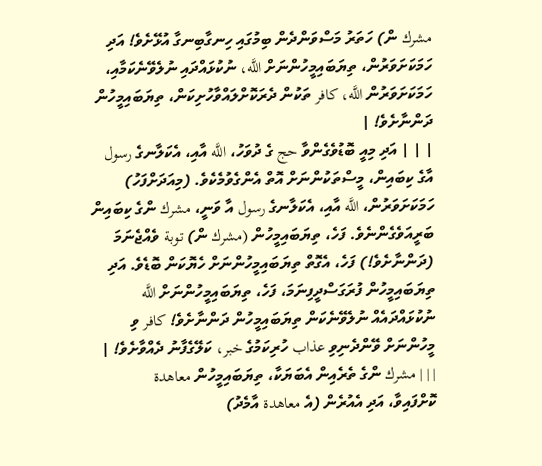مشرك ން) ހަތަރު މަސްވަންދެން ބިމުގައި ހިނގާބިނގާ އުޅޭށެވެ! އަދި ހަމަކަށަވަރުން، ތިޔަބައިމީހުންނަށް اللَّه، ނުކުޅައްދައި ނުލެވޭނެކަމާއި، ހަމަކަށަވަރުން اللَّه، كافر ތަކުން ދެރަކޮށްލައްވާހުށިކަން، ތިޔަބައިމީހުން ދަންނާށެވެ! |
| | | އަދި މިއީ ބޮޑުވެގެންވާ حج ގެ ދުވަހު، اللَّه އާއި، އެކަލާނގެ رسول އާގެ ކިބައިން، މީސްތަކުންނަށް އޮތް އެންގެވުމެކެވެ. (މިއަދަށްފަހު) ހަމަކަށަވަރުން، اللَّه އާއި، އެކަލާނގެ رسول އާ ވަނީ، مشرك ންގެ ކިބައިން ބަރީއަވެގެންނެވެ. ފަހެ، ތިޔަބައިމީހުން (مشرك ން) توبة ވެއްޖެނަމަ (ދަންނާށެވެ!) ފަހެ، އެގޮތް ތިޔަބައިމީހުންނަށް ހެޔޮކަން ބޮޑެވެ. އަދި ތިޔަބައިމީހުން ފުރަގަސްދީފިނަމަ، ފަހެ، ތިޔަބައިމީހުންނަށް اللَّه ނުކުޅައްދައެއް ނުލެވޭނެކަން ތިޔަބައިމީހުން ދަންނާށެވެ! كافر ވި މީހުންނަށް ވޭންދެނިވި عذاب ހުރިކަމުގެ خبر، ކަލޭގެފާނު ދެއްވާށެވެ! |
| | | مشرك ންގެ ތެރެއިން އެބަޔަކާ، ތިޔަބައިމީހުން معاهدة ކޮށްފައިވާ، އަދި އެއުރެން (އެ معاهدة އާމެދު)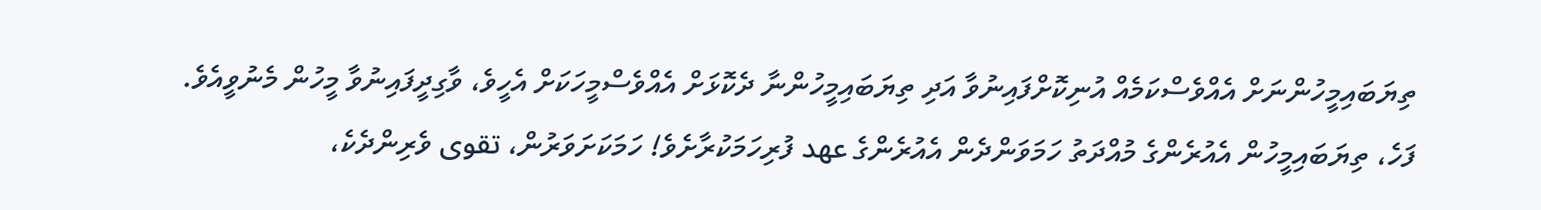ތިޔަބައިމީހުންނަށް އެއްވެސްކަމެއް އުނިކޮށްފައިނުވާ އަދި ތިޔަބައިމީހުންނާ ދެކޮޅަށް އެއްވެސްމީހަކަށް އެހީވެ، ވާގިދީފައިނުވާ މީހުން މެނުވީއެވެ. ފަހެ، ތިޔަބައިމީހުން އެއުރެންގެ މުއްދަތު ހަމަވަންދެން އެއުރެންގެ عهد ފުރިހަމަކުރާށެވެ! ހަމަކަށަވަރުން، تقوى ވެރިންދެކެ،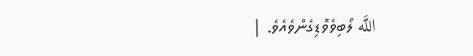اللَّه ލޯބިވެވޮޑިގެންވެއެވެ. |